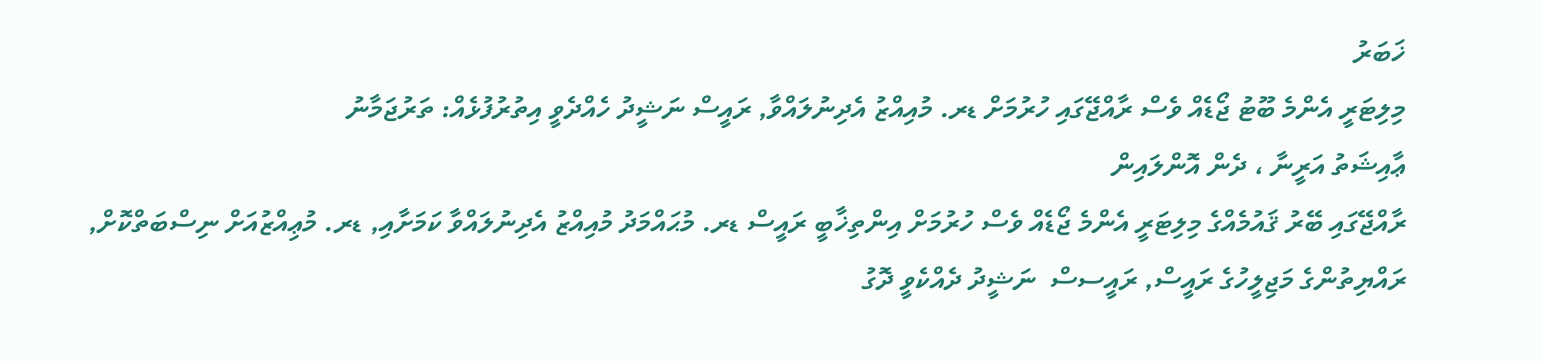ޚަބަރު
މިލިޓަރީ އެންމެ ބޫޓު ޖޯޑެއް ވެސް ރާއްޖޭގައި ހުރުމަށް ޑރ. މުއިއްޒު އެދިނުލައްވާ, ރައީސް ނަޝީދު ހެއްދެވީ އިތުރުފުޅެއް: ތަރުޖަމާނު
ޢާއިޝަތު އަރީނާ ، ދެން އޮންލައިން
ރާއްޖޭގައި ބޭރު ޤައުމެއްގެ މިލިޓަރީ އެންމެ ޖޯޑެއް ވެސް ހުރުމަށް އިންތިޚާބީ ރައީސް ޑރ. މުޙައްމަދު މުއިއްޒު އެދިނުލައްވާ ކަމަށާއި, ޑރ. މުޢިއްޒުއަށް ނިސްބަތްކޮށް, ރައްޔިތުންގެ މަޖިލީހުގެ ރައީސް, ރައީސސް  ނަޝީދު ދެއްކެވީ ދޮގު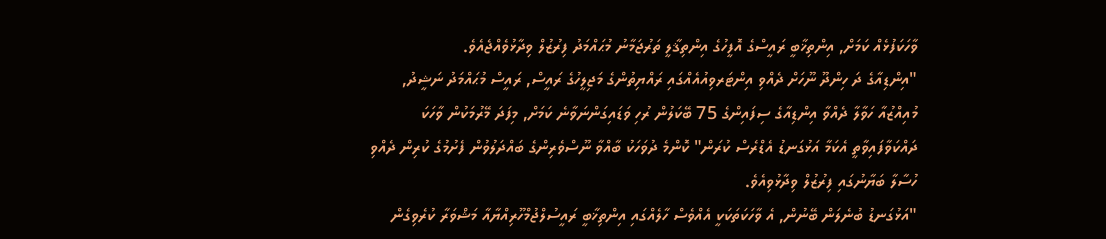ވާހަކަފުޅެއް ކަމަށް, އިންތިޚާބީ ރައީސްގެ އޮފީހުގެ އިންތިޤާލީ ތަރުޖަމާނު މުޙައްމަދު ފިރުޒުލް ވިދާޅުވެއްޖެއެވެ.
"އިންޑިއާގެ ދަ ހިންދޫ ނޫހަށް ދެއްވި އިންޓަރވިއުއެއްގައި ރައްޔިތުންގެ މަޖިލީހުގެ ރައީސް, ރައީސް މުޙައްމަދު ނަޝީދު, މުއިއްޒުއާ ހަވާލާ ދެއްވާ އިންޑިއާގެ ސިފައިންގެ 75 ބޭކަލުން ރުހި ވަޑައިގަންނަވާނެ ކަމަށް, މިފަދަ މޭރުމަކުން ވާހަކަ ދައްކަވާފައިވާތީ އެކަމާ އަޅުގަނޑު އެޑްރެސް ކުރަން" ކޮންމެ ދުވަހަކު ބާއްވާ ނޫސްވެރިންގެ ބައްދަލުވުން ފެށުމުގެ ކުރިން ދެއްވި ހުސާލާ ބަޔާނުގައި ފިރުޒުލް ވިދާޅުވިއެވެ.
"އަޅުގަނޑު ބުނެލަން ބޭނުން, އެ ވާހަކަތަކަކީ އެއްވެސް ހާލެއްގައި އިންތިޚާބީ ރައީސުލްޖުމްހޫރިއްޔާއާ މަޝްވަރާ ކުރެވިގެން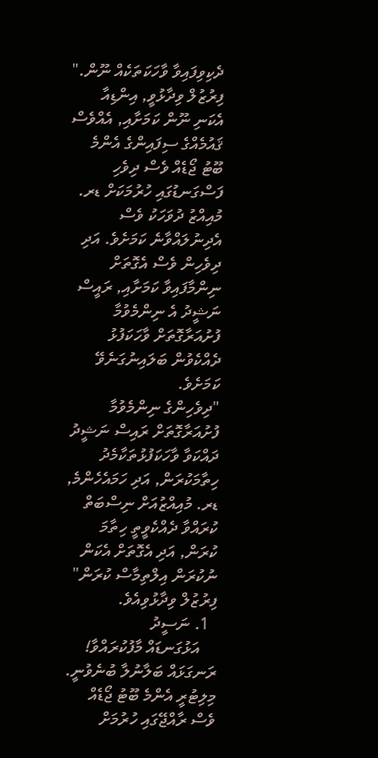ދެކިވިފައިވާ ވާހަކަތަކެއް ނޫން."
ފިރުޒުލް ވިދާޅުވީ, އިންޑިއާ އެކަނި ނޫން ކަމަށާއި, އެއްވެސް ޤައުމެއްގެ ސިފައިންގެ އެންމެ ބޫޓު ޖޯޑެއް ވެސް ދިވެހި ފަސްގަނޑުގައި ހުރުމަކަށް ޑރ. މުއިއްޒު ދުވަހަކު ވެސް އެދިނުލައްވާނެ ކަމަށެވެ. އަދި ދިވެހިން ވެސް އެގޮތަށް ނިންމާފައިވާ ކަމަށާއި, ރައީސް ނަޝީދު އެ ނިންމެވުމާ ފުށުއަރާގޮތަށް ވާހަކަފުޅު ދެއްކެވުން ބަލައިނުގަނެވޭ ކަމަށެވެ.
"ދިވެހިންގެ ނިންމެވުމާ ފުށުއަރާގޮތަށް ރައިސް ނަޝީދު ދައްކަވާ ވާހަކަފުޅުތަކާމެދު ހިތާމަކުރަން, އަދި ހަމައެހެންމެ, ޑރ. މުއިއްޒުއަށް ނިސްބަތް ކުރައްވާ ދެއްކެވީތީ ހިތާމަ ކުރަން, އަދި އެގޮތަށް އެކަން ނުކުރަން އިލްތިމާސް ކުރަން" ފިރުޒުލް ވިދާޅުވިއެވެ.
  1. ނަސީދު
    އަޅުގަނޑައް މާފުކުރައްވާ! ރަނގަޅައް ބަލާނުލާ ބުނެވުނީ. މިލިޓުރީ އެންމެ ބޫޓު ޖޯޑެއް ވެސް ރާއްޖޭގައި ހުރުމަށް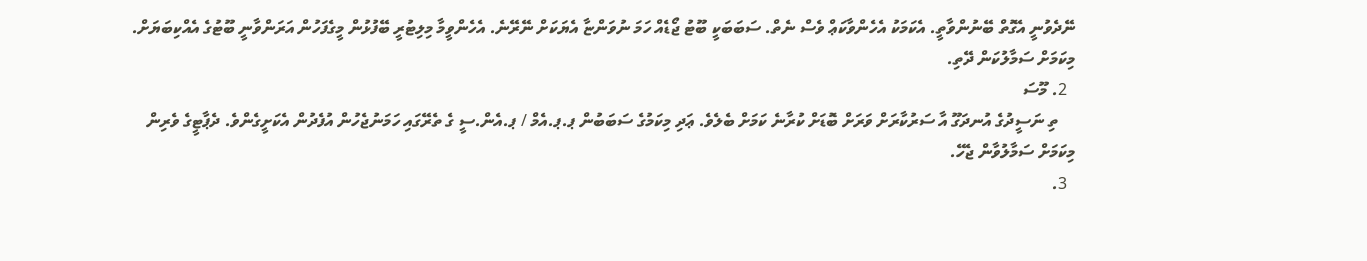ނޭދެވުނީ އެގޮތް ބޭނުންވާތީ. އެކަމަކު އެހެންވާކަޢް ވެސް ނެތް. ސަބަބަކީ ބޫޓު ޖޯޑެއް ހަމަ ނުވަންޏާ އެޔަކަށް ނޭރޭނެ. އެހެންވީމާ މިލިޓުރީ ބޭފުޅުން މީގެފަހުން އަރަންވާނީ ބޫޓުގެ އެއްކިބަޔަށް. މިކަމަށް ސަމާލުކަން ދޭތި.
  2. މޫސަ
    ތި ނަސީދުގެ އުނދަގޫ އާ ސަރުކާރަށް ވަރަށް ބޮޑަށް ކުރާނެ ކަމަށް ބެލެވެ. ޢަދި މިކަމުގެ ސަބަބުން ޕ.ޕ.އެމް / ޕ.އެން.ސީ ގެ ތެރޭގައި ހަމަނުޖެހުން އުފެދުން އެކަށީގެންވެ. ދެޕާޓީގެ ވެރިން މިކަމަށް ސަމާލުވާން ޖެހޭ.
  3.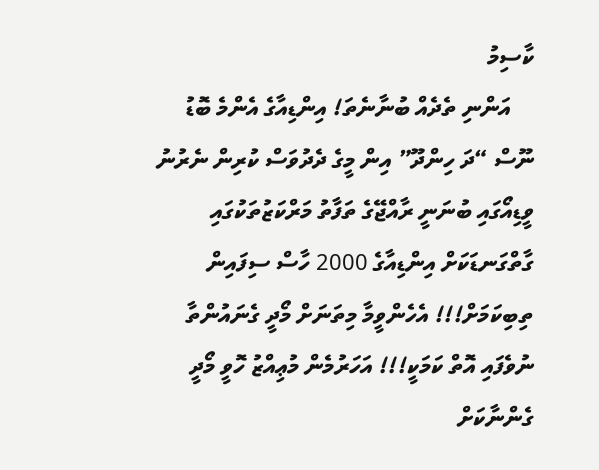ކާސިމު
    އަންނި ތެދެއް ބުނާނެތަ! އިންޑިއާގެ އެންމެ ބޮޑު ނޫސް “ދަ ހިންދޫ” އިން މީގެ ދެދުވަސް ކުރިން ނެރުނު ވީޑިއޯގައި ބުނަނީ ރާއްޖޭގެ ތަފާތު މަރްކަޒުތަކުގައި ގާތްގަނޑަކަށް އިންޑިއާގެ 2000 ހާސް ސިފައިން ތިބިކަމަށް!!! އެހެންވީމާ މިތަނަށް މޯދީ ގެނައުންތާ ނުވެފައި އޮތް ކަމަކީ!!! އަހަރުމެން މުޢިއްޒު ހޮވީ މޯދީ ގެންނާކަށް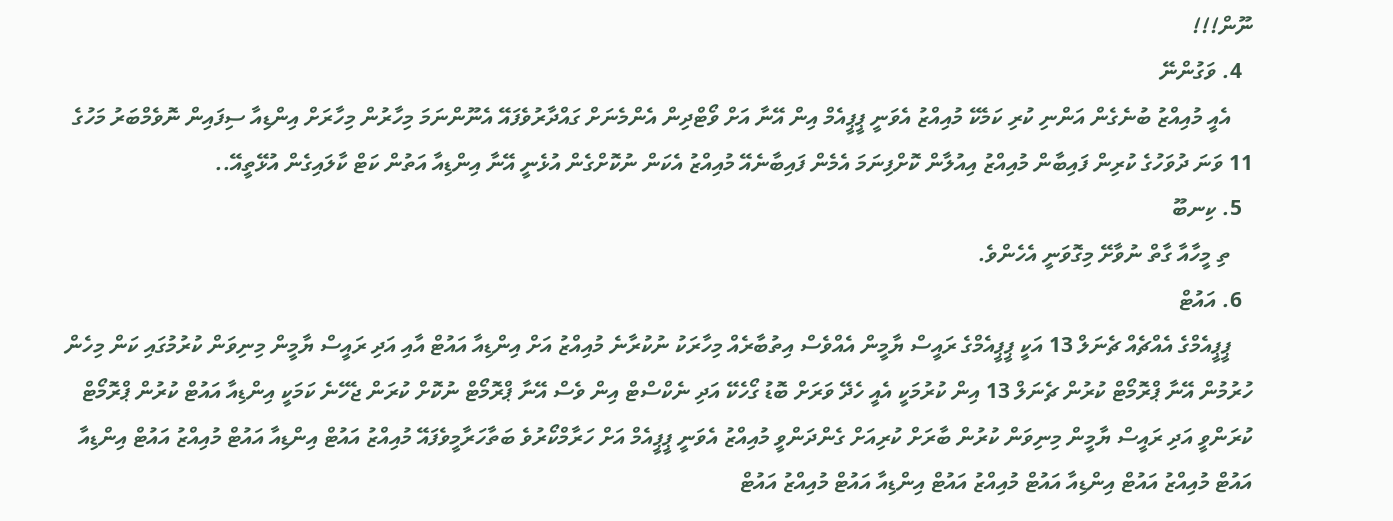ނޫން!!!
  4. ވަގުންނޭ
    އެއީ މުއިއްޒު ބުނެގެން އަންނި ކުރި ކަމެކޭ މުއިއްޒު އެވަނީ ޕީޕީއެމް އިން އޭނާ އަށް ވޯޓްދިން އެންމެނަށް ގައްދާރުވެފައޭ އެނޫންނަމަ މިހާރުން މިހާރަށް އިންޑިއާ ސިފައިން ނޮވެމްބަރު މަހުގެ 11 ވަނަ ދުވަހުގެ ކުރިން ފައިބާން މުއިއްޒު އިއުލާން ކޮށްފިނަމަ އެމެން ފައިބާނެއޭ މުއިއްޒު އެކަން ނުކޮށްގެން އުޅެނީ އޭނާ އިންޑިއާ އަތުން ކަޓް ކާލައިގެން އުޅޭތީއޭ..
  5. ކިނބޫ
    ތި މީހާއާ ގާތް ނުވާށޭ މިގޮވަނީ އެހެންވެ.
  6. އައުޓް
    ޕީޕީއެމްގެ އެއްޗެއް ޗެނަލް 13 އަކީ ޕީޕީއެމްގެ ރައީސް ޔާމީން އެއްވެސް އިތުބާރެއް މިހާރަކު ނުކުރާނެ މުއިއްޒު އަށް އިންޑިއާ އައުޓް އާއި އަދި ރައީސް ޔާމީން މިނިވަން ކުރުމުގައި ކަން މިހެން ހުރުމުން އޭނާ ޕްރޮމޯޓް ކުރުން ޗެނަލް 13 އިން ކުރުމަކީ އެއީ ހެދޭ ވަރަށް ބޮޑު ގޯހެކޭ އަދި ނެކްސްޓް އިން ވެސް އޭނާ ޕްރޮމޯޓް ނުކޮށް ކުރަން ޖެހޭނެ ކަމަކީ އިންޑިއާ އައުޓް ކުރުން ޕްރޮމޯޓް ކުރަންވީ އަދި ރައީސް ޔާމީން މިނިވަން ކުރުން ބާރަށް ކުރިއަށް ގެންދަންވީ މުއިއްޒު އެވަނީ ޕީޕީއެމް އަށް ހަރާމްކޯރުވެ ބަތާހަރާމީވެފައޭ މުއިއްޒު އައުޓް އިންޑިއާ އައުޓް މުއިއްޒު އައުޓް އިންޑިއާ އައުޓް މުއިއްޒު އައުޓް އިންޑިއާ އައުޓް މުއިއްޒު އައުޓް އިންޑިއާ އައުޓް މުއިއްޒު އައުޓް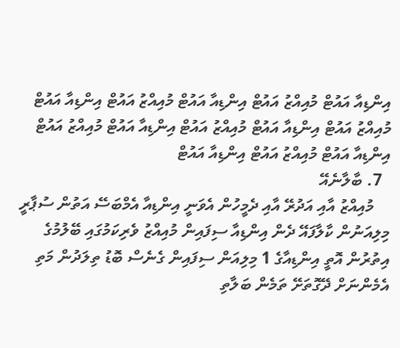އިންޑިއާ އައުޓް މުއިއްޒު އައުޓް އިންޑިއާ އައުޓް މުއިއްޒު އައުޓް އިންޑިއާ އައުޓް މުއިއްޒު އައުޓް އިންޑިއާ އައުޓް މުއިއްޒު އައުޓް އިންޑިއާ އައުޓް މުއިއްޒު އައުޓް އިންޑިއާ އައުޓް މުއިއްޒު އައުޓް އިންޑިއާ އައުޓް
  7. ބާލާނެއޭ
    މުއިއްޒު އާއި އަދުރޭ އާއި ދެމީހުން އެވަނީ އިންޑިއާ އެމްބަސޭ އަތުން ސުޕާރީ މިލިއަނުން ކާލާފައޭ ދެން އިންޑިއާ ސިފައިން މުއިއްޒު ވެރިކަމުގައި ބޭލުމުގެ އިތުރުން އޮތީ އިންޑިއާގެ 1 މިލިއަން ސިފައިން ގެނެސް ބޮޑު ތިލަދުން މަތި އެމެންނަށް ދޭގޮތަށޭ ތަމެން ބަލާތި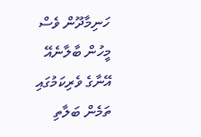ހަނިމާދޫން ވެސް މީހުން ބާލާނެއޭ އޭނާގެ ވެރިކަމުގައި ތަމެން ބަލާތި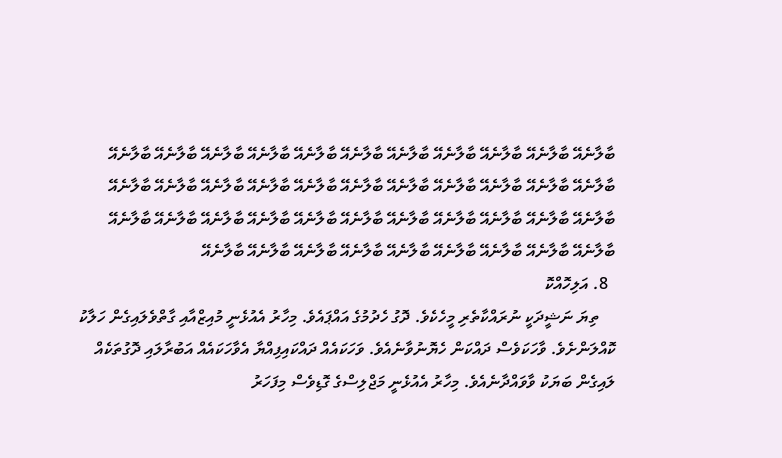ބާލާނެއޭ ބާލާނެއޭ ބާލާނެއޭ ބާލާނެއޭ ބާލާނެއޭ ބާލާނެއޭ ބާލާނެއޭ ބާލާނެއޭ ބާލާނެއޭ ބާލާނެއޭ ބާލާނެއޭ ބާލާނެއޭ ބާލާނެއޭ ބާލާނެއޭ ބާލާނެއޭ ބާލާނެއޭ ބާލާނެއޭ ބާލާނެއޭ ބާލާނެއޭ ބާލާނެއޭ ބާލާނެއޭ ބާލާނެއޭ ބާލާނެއޭ ބާލާނެއޭ ބާލާނެއޭ ބާލާނެއޭ ބާލާނެއޭ ބާލާނެއޭ ބާލާނެއޭ ބާލާނެއޭ ބާލާނެއޭ ބާލާނެއޭ ބާލާނެއޭ ބާލާނެއޭ ބާލާނެއޭ ބާލާނެއޭ ބާލާނެއޭ ބާލާނެއޭ ބާލާނެއޭ ބާލާނެއޭ ބާލާނެއޭ ބާލާނެއޭ
  8. އަލިހޮއްކޮ
    ތިޔަ ނަޝީދަކީ ނުރައްކާތެރި މީހެކެވެ. ދޮގު ހެދުމުގެ އައްޕައެވެ. މިހާރު އެއުޅެނީ މުއިޒްއާއި ގާތްވެލައިގެން ހަލާކު ކޮއްލަންށެވެ. ވާހަކަވެސް ދައްކަން ހެޔޮނުވާނެއެވެ. ވަހަކައެއް ދައްކައިފިއްޔާ އެވާހަކައެއް އަބުރާލައި ދޮގުތަކެއް ލައިގެން ބަޔަކު ވާވައްދާނެއެވެ. މިހާރު އެއުޅެނީ މަޖްލިސްގެ ގޮޑިވެސް މިފަހަރު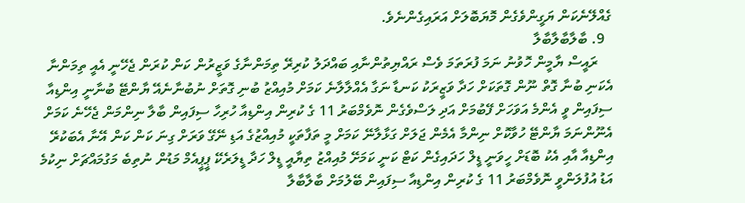ގެއްލޭނެކަން ޔަގީންވެގެން މޮޔަބޮލަށް އަރައިގެންނެވެ.
  9. ބާލާބާލާބާލާ
    ރައީސް ޔާމީން ހޮވުނު ނަމަ ފުރަތަމަ ވެސް ރައްޔިތުންނާއި ބައްދަލު ކުރިރޭ ތިމަންނާގެ ވަޒީރުން ކަން ކުރަން ޖެހޭނީ އެއީ ތިމަންނާ އެކަނި ބުނާ ގޮތް ނޫން ގޮތަކަށް ހަދާ ވަޒީރަކު ކަނޑާ ނަގާ އެއްލާލާނެ ކަމަށް މުއިއްޒު ބުނި ގޮތަށް ނުބުނާނެއޭ ޔާންޓޭ ބުނާނީ އިންޑިއާ ސިފައިން ވީ އެންމެ އަވަހަށް ފޭބުމަށް އަދި ލަސްވެގެން ނޮވެމްބަރު 11 ގެ ކުރިން އިންޑިއާ ހުރިހާ ސިފައިން ބާލާ ނިންމަން ޖެހޭނެ ކަމަށް އެނޫންނަމަ ޔާންޓޭ ހުވާކޮށް ނިންމާ އެމެން ޖަލަށް ގަޅާލާނޭ ކަމަށް މީ ތަފާތަކީ މުއިއްޒުގެ އަޑި ނޭގޭ ވަރަށް ގިނަ ކަން ކަން އޭނާ އެބަކުރޭ އިންޑިއާ އާއި އެކު ބޮޑަށް ހީވަނީ ޑީލް ހަދައިގެން ކަޓް ކަނީ ކަމަށޭ މުއިއްޒު ތިޔާއީ ޑީލް ހަދާ ޑީލަރެކޭ ޕީޕީއެމް މަޑުން ނުތިބެ މަގުމައްޗަށް ނިކުމެ އަޑު އުފުލަންވީ ނޮވެމްބަރު 11 ގެ ކުރިން އިންޑިއާ ސިފައިން ބޭލުމަށް ބާލާބާލާ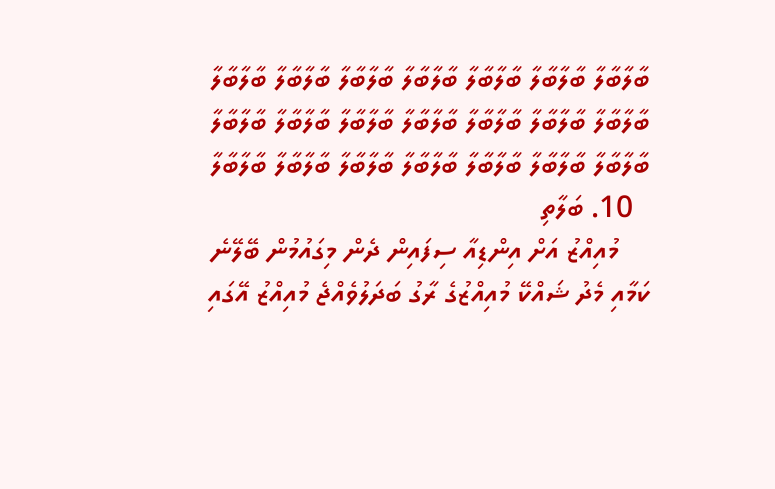ބާލާބާލާ ބާލާބާލާ ބާލާބާލާ ބާލާބާލާ ބާލާބާލާ ބާލާބާލާ ބާލާބާލާ ބާލާބާލާ ބާލާބާލާ ބާލާބާލާ ބާލާބާލާ ބާލާބާލާ ބާލާބާލާ ބާލާބާލާ ބާލާބާލާ ބާލާބާލާ ބާލާބާލާ ބާލާބާލާ ބާލާބާލާ ބާލާބާލާ ބާލާބާލާ
  10. ބަލާތި
    މުއިއްޒު އަށް އިންޑިއާ ސިފައިން ދެން މިގައުމުން ބޭލޭނެ ކަމާއި މެދު ޝައްކޭ މުއިއްޒުގެ ރާގު ބަދަލުވެއްޖެ މުއިއްޒު އޭގައި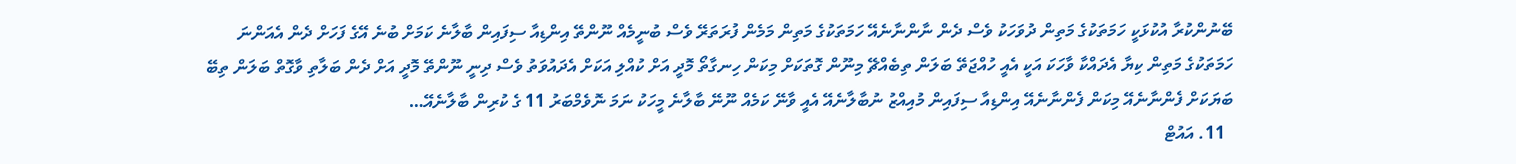ބޭނުންކުރާ އުކުޅަކީ ހަމަތަކުގެ މަތިން ދުވަހަކު ވެސް ދެން ނާންނާނެއޭ ހަމަތަކުގެ މަތިން މަމެން ފުރަތަރޭ ވެސް ބުނީމެއް ނޫންތޭ އިންޑިއާ ސިފައިން ބާލާނެ ކަމަށް ބުނެ އޭގެ ފަހަށް ދެން އެއަންނަ ހަމަތަކުގެ މަތިން ކިޔާ އެދައްކާ ވާހަކަ އަކީ އެއީ ހުއްޖަތޭ ބަލަން ތިބެއްޗޭ މިނޫން ގޮތަކަށް މިކަން ހިނގާތޯ މޮދީ އަށް ކުއްލި އަކަށް އެދައުވަތު ވެސް ދިނީ ނޫންތޭ މޮދީ އަށް ދެން ބަލާތި ވާގޮތް ބަލަން ތިބޭ ބަޔަކަށް ފެންނާނެއޭ މިކަން ފެންނާނެއޭ އިންޑިއާ ސިފައިން މުއިއްޒު ނުބާލާނެއޭ އެއީ ވާނޭ ކަމެއް ނޫނޭ ބާލާނެ މީހަކު ނަމަ ނޮވެމްބަރު 11 ގެ ކުރިން ބާލާނެއޭ…
  11. އައުޓް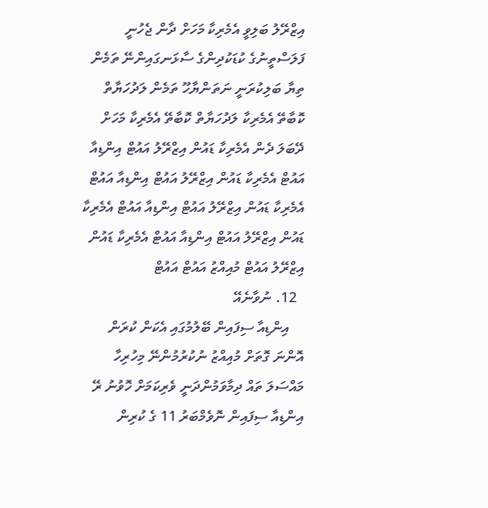އިޒްރޭލު ބަލިވީ އެމެރިކާ މަހަށް ދާން ޖެހުނީ ފަލަސްތީނުގެ ކުޑަކުދިންގެ ސާޅަނގައިންނޭ ތަމެން ތިޔާ ބަލިކުރަނީ ނަތަންޔާހޫ ތަމެން ލަދުހަޔާތް ކޮބާތޭ އެމެރިކާ ލަދުހަޔާތް ކޮބާތޭ އެމެރިކާ މަހަށް ދޭބަލަ ދެން އެމެރިކާ ޑައުން އިޒްރޭލު އައުޓް އިންޑިއާ އައުޓް އެމެރިކާ ޑައުން އިޒްރޭލު އައުޓް އިންޑިއާ އައުޓް އެމެރިކާ ޑައުން އިޒްރޭލު އައުޓް އިންޑިއާ އައުޓް އެމެރިކާ ޑައުން އިޒްރޭލު އައުޓް އިންޑިއާ އައުޓް އެމެރިކާ ޑައުން އިޒްރޭލު އައުޓް މުއިއްޒު އައުޓް އައުޓް
  12. ނުވާނެއޭ
    އިންޑިއާ ސިފައިން ބޭލުމުގައި އެކަން ކުރަން އޮންނަ ގޮތަށް މުއިއްޒު ނުކުރުމުންނޭ މިހުރިހާ މައްސަލަ ތައް ދިމާވަމުންދަނީ ވެރިކަމަށް ހޮވުނު ރޭ އިންޑިއާ ސިފައިން ނޮވެމްބަރު 11 ގެ ކުރިން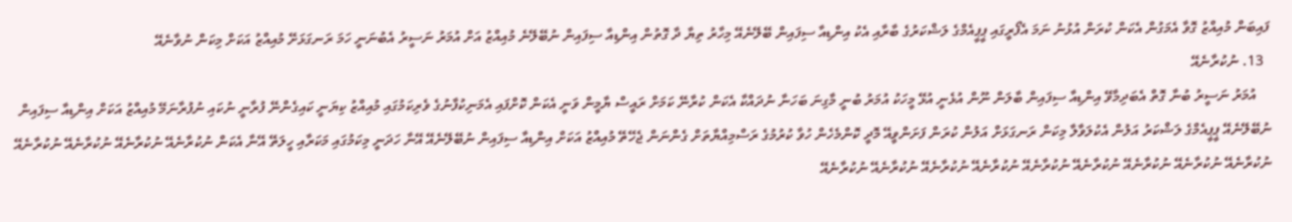ފައިބަން މުއިއްޒު ގޮވާ އެމަގުން އެކަން ކުރަން އުޅުނު ނަމަ އެފޯރީގައި ޕީޕީއެމްގެ ލަޝްކަރުގެ ބާރާއި އެކު އިންޑިއާ ސިފައިން ބޭލޭނެއޭ މިހާރު ތިޔާ ދާ ގޮތުން އިންޑިއާ ސިފައިން ނުބޭލޭނެ މުއިއްޒު އަށް އުމަރު ނަސީރު އެބުނަނީ ހަމަ ރަނގަޅަށޭ މުއިއްޒު އަކަށް މިކަން ނުވާނެއޭ
  13. ނުކުރާނެއޭ
    އުމަރު ނަސީރު ބުނާ ގޮތް އެބަދިމާވޭ އިންޑިއާ ސިފައިން ބާލަން ނޫން އުޅެނީ އުޅޭ މީހަކު އުމަރު ބުނީ މާގިނަ ބަހަނާ ނުދައްކާ އެކަން ކުރާނޭ ކަމަށް ރައީސް ޔާމީން ވަނީ އެކަން ކޮށްފައި އެމަނިކުފާނުގެ ވެރިކަމުގައި މުއިއްޒު ކިޔަނީ ކައިގެންނޭ ފުރާނީ ނުކައި ނުފުރާނަމޭ މުއިއްޒު އަކަށް އިންޑިއާ ސިފައިން ނުބޭލޭނެއޭ ޕީޕީއެމްގެ ލަޝްކަރު އަލުން އެކުލަވާލާ މިކަން ރަނގަޅަށް އަލުން ކުރަން ފަށަންވީއޭ މޮދީ ކޮންމެހެން ހުވާ ކުރުމުގެ ރަސްމިއްޔާތަށް ގެންނަން ޖެހޭތޭ މުއިއްޒު އަކަށް އިންޑިއާ ސިފައިން ނުބޭލޭނެއޭ އޭނާ ހަދަނީ މިކަމުގައި މަކަރާއި ހީލަތޭ އޭނާ އެކަން ނުކުރާނެއޭ ނުކުރާނެއޭ ނުކުރާނެއޭ ނުކުރާނެއޭ ނުކުރާނެއޭ ނުކުރާނެއޭ ނުކުރާނެއޭ ނުކުރާނެއޭ ނުކުރާނެއޭ ނުކުރާނެއޭ ނުކުރާނެއޭ ނުކުރާނެއޭ ނުކުރާނެއޭ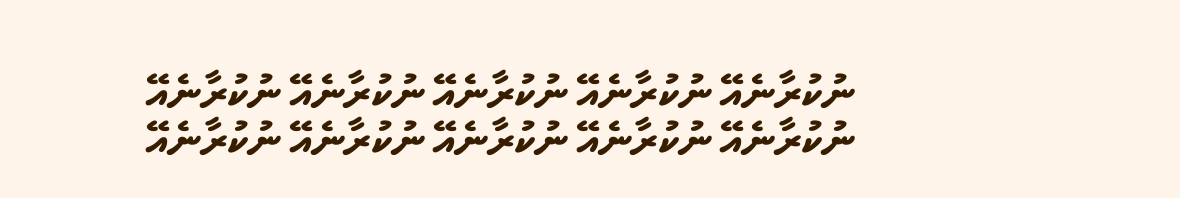ނުކުރާނެއޭ ނުކުރާނެއޭ ނުކުރާނެއޭ ނުކުރާނެއޭ ނުކުރާނެއޭ ނުކުރާނެއޭ ނުކުރާނެއޭ ނުކުރާނެއޭ ނުކުރާނެއޭ ނުކުރާނެއޭ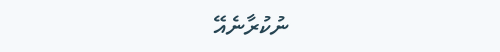ނުކުރާނެއޭ